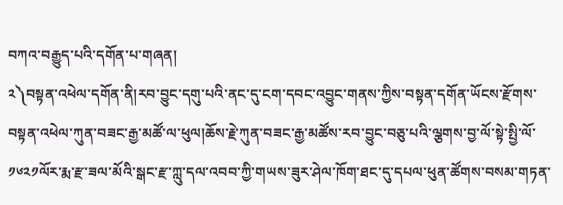བཀའ་བརྒྱུད་པའི་དགོན་པ་གཞན།
༢༽བསྟན་འཕེལ་དགོན་ནི།རབ་བྱུང་དགུ་པའི་ནང་དུ་ངག་དབང་འབྱུང་གནས་ཀྱིས་བསྟན་དགོན་ཡོངས་རྫོགས་བསྟན་འཕེལ་ཀུན་བཟང་རྒྱ་མཚོ་ལ་ཕུལ།ཆོས་རྗེ་ཀུན་བཟང་རྒྱ་མཚོས་རབ་བྱུང་བཅུ་པའི་ལྕགས་བྱ་ལོ་སྟེ་སྤྱི་ལོ་༡༦༢༡ལོར་རྨ་རྫ་ཟལ་མོའི་སྒང་རྫ་ཀླུ་དལ་འབབ་ཀྱི་གཡས་ཟུར་ཤེལ་ཁོག་ཐང་དུ་དཔལ་ཕུན་ཚོགས་བསམ་གཏན་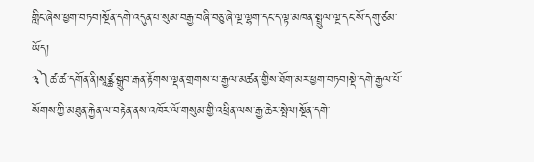གླིང་ཞེས་ཕྱག་བཏབ།སྔོན་དགེ་འདུན་པ་སུམ་བརྒྱ་བཞི་བཅུ་ཞེ་ལྔ་ལྷག་དང་ད་ལྟ་མཁན་སྤྲུལ་ལྔ་དང་སོ་དགུ་ཙམ་ཡོད།
༣༽ཚ་ཚ་དགོན་ནི།སཱཙྪ་སྒྲུབ་རྒན་རྟོགས་ལྡན་གྲགས་པ་རྒྱལ་མཚན་གྱིས་ཐོག་མར་ཕྱག་བཏབ།སྡེ་དགེ་རྒྱལ་པོ་སོགས་ཀྱི་མཐུན་རྐྱེན་ལ་བརྟེན་ནས་འཁོར་ལོ་གསུམ་གྱི་འཕྲིན་ལས་རྒྱ་ཆེར་སྤེལ།སྔོན་དགེ་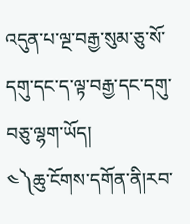འདུན་པ་ལྔ་བརྒྱ་སུམ་ཅུ་སོ་དགུ་དང་ད་ལྟ་བརྒྱ་དང་དགུ་བཅུ་ལྷག་ཡོད།
༤༽ཆུ་ངོགས་དགོན་ནི།རབ་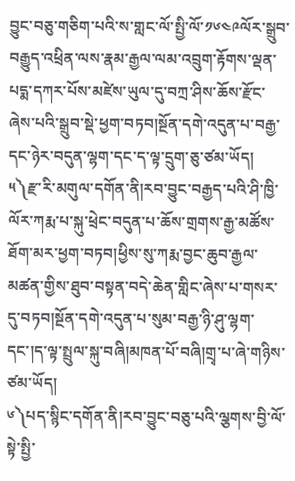བྱུང་བཅུ་གཅིག་པའི་ས་གླང་ལོ་སྤྱི་ལོ་༡༦༤༩ལོར་སྒྲུབ་བརྒྱུད་འཕྲིན་ལས་རྣམ་རྒྱལ་ལམ་འབྲུག་རྟོགས་ལྡན་པདྨ་དཀར་པོས་མཛེས་ཡུལ་དུ་བཀྲ་ཤིས་ཆོས་རྫོང་ཞེས་པའི་སྒྲུབ་སྡེ་ཕྱག་བཏབ།སྔོན་དགེ་འདུན་པ་བརྒྱ་དང་ཉེར་བདུན་ལྷག་དང་ད་ལྟ་དྲུག་ཅུ་ཙམ་ཡོད།
༥༽རྫ་རི་མགུལ་དགོན་ནི།རབ་བྱུང་བརྒྱད་པའི་ཤི་ཁྱི་ལོར་ཀརྨ་པ་སྐུ་ཕྲེང་བདུན་པ་ཆོས་གྲགས་རྒྱ་མཚོས་ཐོག་མར་ཕྱག་བཏབ།ཕྱིས་སུ་ཀརྨ་བྱང་ཆུབ་རྒྱལ་མཚན་གྱིས་ཐུབ་བསྟན་བདེ་ཆེན་གླིང་ཞེས་པ་གསར་དུ་བཏབ།སྔོན་དགེ་འདུན་པ་སུམ་བརྒྱ་ཉི་ཤུ་ལྷག་དང་།ད་ལྟ་སྤྲུལ་སྐུ་བཞི།མཁན་པོ་བཞི།གྲྭ་པ་ཞེ་གཉིས་ཙམ་ཡོད།
༦༽པད་སྙིང་དགོན་ནི།རབ་བྱུང་བཅུ་པའི་ལྕགས་བྱི་ལོ་སྟེ་སྤྱི་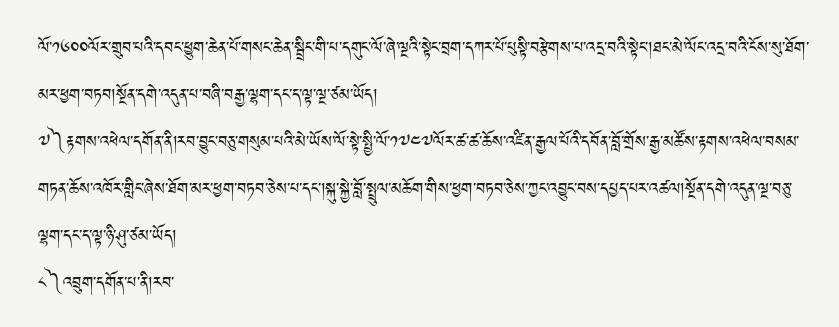ལོ་༡༦༠༠ལོར་གྲུབ་པའི་དབང་ཕྱུག་ཆེན་པོ་གསང་ཆེན་སྦྲིང་གི་པ་དགུང་ལོ་ཞེ་ལྔའི་སྟེང་བྲག་དཀར་པོ་པུསྟི་བརྩེགས་པ་འདྲ་བའི་སྟེང་།ཐང་མེ་ལོང་འདྲ་བའི་ངོས་སུ་ཐོག་མར་ཕྱག་བཏབ།སྔོན་དགེ་འདུན་པ་བཞི་བརྒྱ་ལྷག་དང་ད་ལྟ་ལྔ་ཙམ་ཡོད།
༧༽རྟགས་འཕེལ་དགོན་ནི།རབ་བྱུང་བཅུ་གསུམ་པའི་མེ་ཡོས་ལོ་སྟེ་སྤྱི་ལོ་༡༧༤༧ལོར་ཚ་ཚ་ཆོས་འཛིན་རྒྱལ་པོའི་དབོན་བློ་གྲོས་རྒྱ་མཚོས་རྟགས་འཕེལ་བསམ་གཏན་ཆོས་འཁོར་གླིང་ཞེས་ཐོག་མར་ཕྱག་བཏབ་ཅེས་པ་དང་།སྐུ་སྐྱེ་བློ་སྤྲུལ་མཆོག་གིས་ཕྱག་བཏབ་ཅེས་ཀྱང་འབྱུང་བས་དཔྱད་པར་འཚལ།སྔོན་དགེ་འདུན་ལྔ་བཅུ་ལྷག་དང་ད་ལྟ་ཉི་ཤུ་ཙམ་ཡོད།
༨༽འབྲུག་དགོན་པ་ནི།རབ་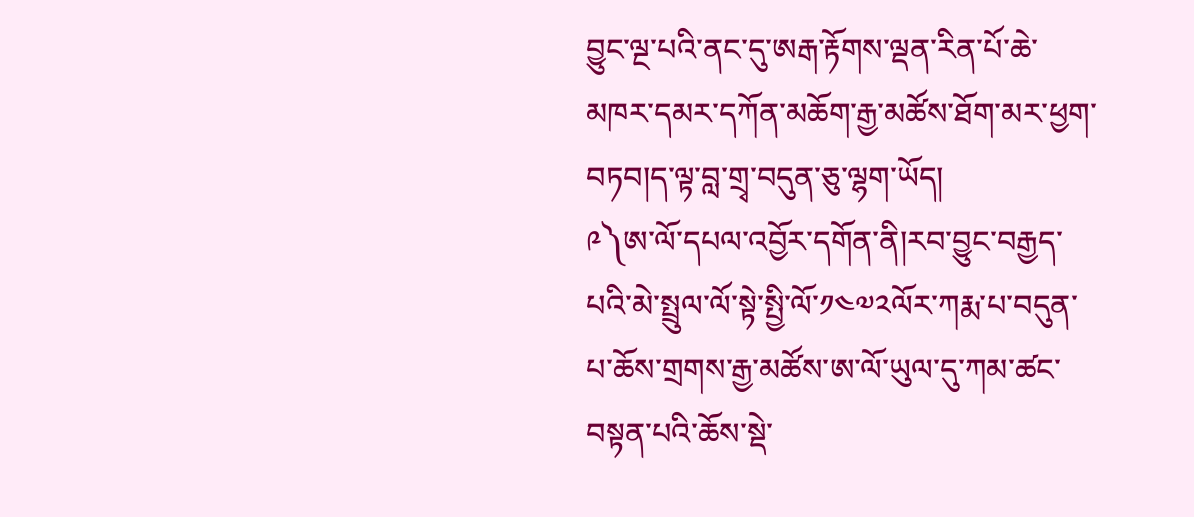བྱུང་ལྔ་པའི་ནང་དུ་ཨརྒ་རྟོགས་ལྡན་རིན་པོ་ཆེ་མཁར་དམར་དཀོན་མཆོག་རྒྱ་མཚོས་ཐོག་མར་ཕྱག་བཏབ།ད་ལྟ་བླ་གྲྭ་བདུན་ཅུ་ལྷག་ཡོད།
༩༽ཨ་ལོ་དཔལ་འབྱོར་དགོན་ནི།རབ་བྱུང་བརྒྱད་པའི་མེ་སྤྲུལ་ལོ་སྟེ་སྤྱི་ལོ་༡༤༧༢ལོར་ཀརྨ་པ་བདུན་པ་ཆོས་གྲགས་རྒྱ་མཚོས་ཨ་ལོ་ཡུལ་དུ་ཀམ་ཚང་བསྟན་པའི་ཆོས་སྡེ་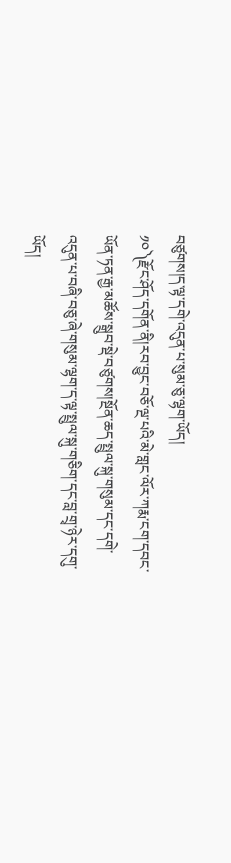བཙུགས།ད་ལྟ་དགེ་འདུན་པ་སུམ་ཅུ་ལྷག་ཡོད།
༡༠༽རྫོང་ཤོད་དགོན་ནི།རབ་བྱུང་བཅོ་ལྔ་པའི་མེ་གླང་ལོར་ཀརྨ་ངག་དབང་ཡོན་ཏན་རྒྱ་མཚོས་སྒྲུབ་སྡེ་བཙུགས།སྔོན་ཆད་སྤྲུལ་སྐུ་གསུམ་དང་དགེ་འདུན་པ་བཞི་བཅུ་ཞེ་གསུམ་ལྷག་ད་ལྟ་སྤྲུལ་སྐུ་གཅིག་དང་བླ་གྲྭ་ཉེར་དགུ་ཡོད།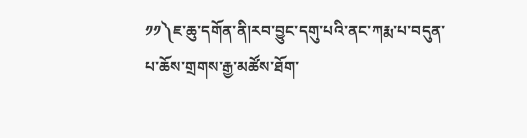༡༡༽ཇ་ཆུ་དགོན་ནི།རབ་བྱུང་དགུ་པའི་ནང་ཀརྨ་པ་བདུན་པ་ཆོས་གྲགས་རྒྱ་མཚོས་ཐོག་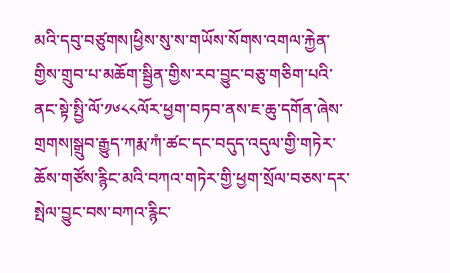མའི་དབུ་བཙུགས།ཕྱིས་སུ་ས་གཡོས་སོགས་འགལ་རྐྱེན་གྱིས་གྲུབ་པ་མཆོག་སྦྱིན་གྱིས་རབ་བྱུང་བཅུ་གཅིག་པའི་ནང་སྟེ་སྤྱི་ལོ་༡༦༨༨ལོར་ཕྱག་བཏབ་ནས་ཇ་ཆུ་དགོན་ཞེས་གྲགས།སྒྲུབ་རྒྱུད་ཀརྨ་ཀཾ་ཚང་དང་བདུད་འདུལ་གྱི་གཏེར་ཆོས་གཙོས་རྙིང་མའི་བཀའ་གཏེར་གྱི་ཕྱག་སྲོལ་བཅས་དར་སྤེལ་བྱུང་བས་བཀའ་རྙིང་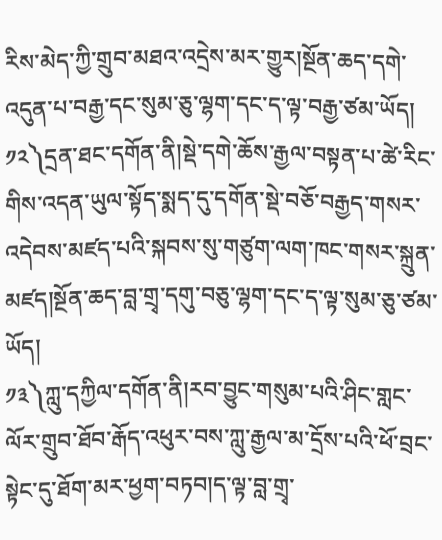རིས་མེད་ཀྱི་གྲུབ་མཐའ་འདྲེས་མར་གྱུར།སྔོན་ཆད་དགེ་འདུན་པ་བརྒྱ་དང་སུམ་ཅུ་ལྷག་དང་ད་ལྟ་བརྒྱ་ཙམ་ཡོད།
༡༢༽དྲན་ཐང་དགོན་ནི།སྡེ་དགེ་ཆོས་རྒྱལ་བསྟན་པ་ཚེ་རིང་གིས་འདན་ཡུལ་སྟོད་སྨད་དུ་དགོན་སྡེ་བཅོ་བརྒྱད་གསར་འདེབས་མཛད་པའི་སྐབས་སུ་གཙུག་ལག་ཁང་གསར་སྐྲུན་མཛད།སྔོན་ཆད་བླ་གྲྭ་དགུ་བཅུ་ལྷག་དང་ད་ལྟ་སུམ་ཅུ་ཙམ་ཡོད།
༡༣༽ཀླུ་དཀྱིལ་དགོན་ནི།རབ་བྱུང་གསུམ་པའི་ཤིང་གླང་ལོར་གྲུབ་ཐོབ་རྒོད་འཕུར་བས་ཀླུ་རྒྱལ་མ་དྲོས་པའི་ཕོ་བྲང་སྟེང་དུ་ཐོག་མར་ཕྱག་བཏབ།ད་ལྟ་བླ་གྲྭ་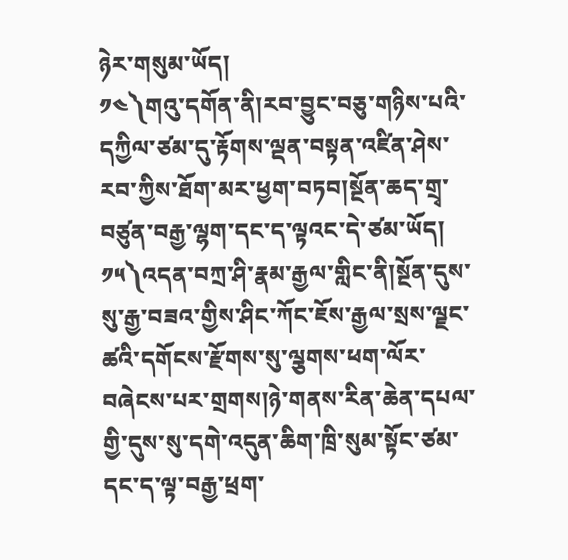ཉེར་གསུམ་ཡོད།
༡༤༽གའུ་དགོན་ནི།རབ་བྱུང་བཅུ་གཉིས་པའི་དཀྱིལ་ཙམ་དུ་རྟོགས་ལྡན་བསྟན་འཛིན་ཤེས་རབ་ཀྱིས་ཐོག་མར་ཕྱག་བཏབ།སྔོན་ཆད་གྲྭ་བཙུན་བརྒྱ་ལྷག་དང་ད་ལྟའང་དེ་ཙམ་ཡོད།
༡༥༽འདན་བཀྲ་ཤི་རྣམ་རྒྱལ་གླིང་ནི།སྔོན་དུས་སུ་རྒྱ་བཟའ་གྱིས་ཤིང་ཀོང་ཇོས་རྒྱལ་སྲས་ལྗང་ཚའི་དགོངས་རྫོགས་སུ་ལྕགས་ཕག་ལོར་བཞེངས་པར་གྲགས།ཉེ་གནས་རིན་ཆེན་དཔལ་གྱི་དུས་སུ་དགེ་འདུན་ཆིག་ཁྲི་སུམ་སྟོང་ཙམ་དང་ད་ལྟ་བརྒྱ་ཕྲག་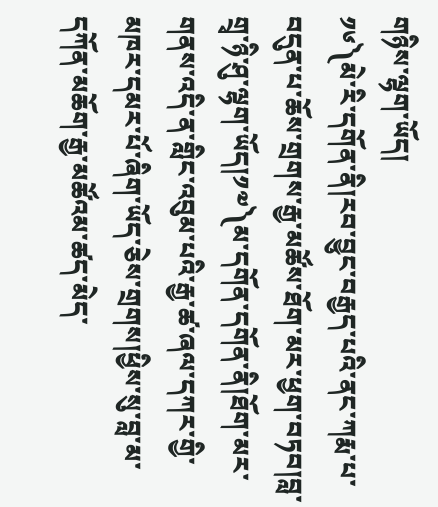གཉིས་ལྷག་ཡོད།
༡༦༽མེ་རི་དགོན་ནི།རབ་བྱུང་བརྒྱད་པའི་ནང་ཀརྨ་པ་བདུན་པ་ཆོས་གྲགས་རྒྱ་མཚོས་ཐོག་མར་ཕྱག་བཏབ།བླ་གྲྭ་ཉི་ཤུ་ལྷག་ཡོད།༡༧༽མ་དགོན་དགོན་ནི།ཐོག་མར་གནས་འདི་ན་གླིང་འབུམ་པའི་རྒྱ་ཚ་ཞལ་དཀར་གྱི་མཁར་དམར་པོ་ཞིག་ཡོད་ཅེས་གྲགས།ཕྱིས་སུ་བླ་མ་དཀོན་མཆོག་རྒྱ་མཚོའམ་ཚད་མེད་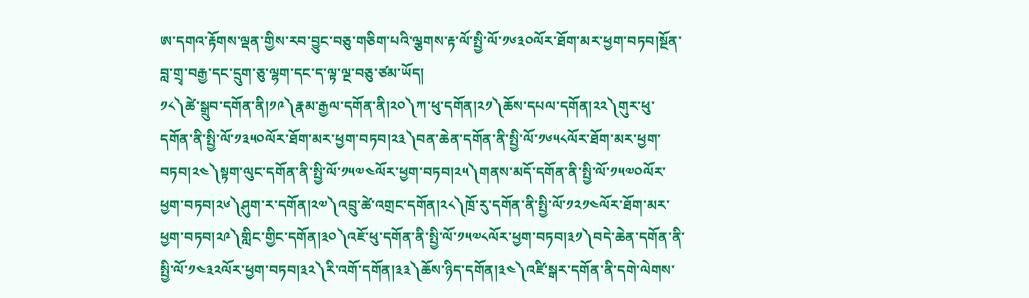ཨ་དགའ་རྟོགས་ལྡན་གྱིས་རབ་བྱུང་བཅུ་གཅིག་པའི་ལྕགས་རྟ་ལོ་སྤྱི་ལོ་༡༦༣༠ལོར་ཐོག་མར་ཕྱག་བཏབ།སྔོན་བླ་གྲྭ་བརྒྱ་དང་དྲུག་ཅུ་ལྷག་དང་ད་ལྟ་ལྔ་བཅུ་ཙམ་ཡོད།
༡༨༽ཚེ་སྒྲུབ་དགོན་ནི།༡༩༽རྣམ་རྒྱལ་དགོན་ནི།༢༠༽ཀ་ཕུ་དགོན།༢༡༽ཆོས་དཔལ་དགོན།༢༢༽གུར་ཕུ་དགོན་ནི་སྤྱི་ལོ་༡༣༥༠ལོར་ཐོག་མར་ཕྱག་བཏབ།༢༣༽བན་ཆེན་དགོན་ནི་སྤྱི་ལོ་༡༦༥༨ལོར་ཐོག་མར་ཕྱག་བཏབ།༢༤༽སྟག་ལུང་དགོན་ནི་སྤྱི་ལོ་༡༥༧༤ལོར་ཕྱག་བཏབ།༢༥༽གནས་མདོ་དགོན་ནི་སྤྱི་ལོ་༡༥༧༠ལོར་ཕྱག་བཏབ།༢༦༽ཤུག་ར་དགོན།༢༧༽འབྲུ་ཚེ་འགྲང་དགོན།༢༨༽ཁྲོ་རུ་དགོན་ནི་སྤྱི་ལོ་༡༢༡༤ལོར་ཐོག་མར་ཕྱག་བཏབ།༢༩༽གླིང་གྱིང་དགོན།༣༠༽འཇོ་ཕུ་དགོན་ནི་སྤྱི་ལོ་༡༥༧༨ལོར་ཕྱག་བཏབ།༣༡༽བདེ་ཆེན་དགོན་ནི་སྤྱི་ལོ་༡༤༣༢ལོར་ཕྱག་བཏབ།༣༢༽རི་འགོ་དགོན།༣༣༽ཆོས་ཉིད་དགོན།༣༤༽འཛི་སྒར་དགོན་ནི་དགེ་ལེགས་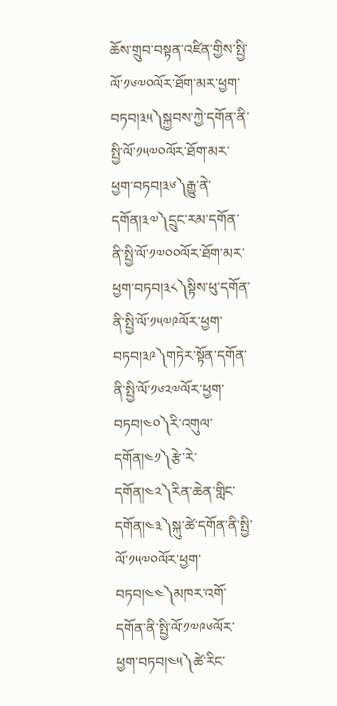ཆོས་གྲུབ་བསྟན་འཛིན་གྱིས་སྤྱི་ལོ་༡༦༧༠ལོར་ཐོག་མར་ཕྱག་བཏབ།༣༥༽སྐྱབས་ཀྱེ་དགོན་ནི་སྤྱི་ལོ་༡༥༧༠ལོར་ཐོག་མར་ཕྱག་བཏབ།༣༦༽རྒྱུ་ནེ་དགོན།༣༧༽དྲུང་རམ་དགོན་ནི་སྤྱི་ལོ་༡༧༠༠ལོར་ཐོག་མར་ཕྱག་བཏབ།༣༨༽སྟིས་ཕུ་དགོན་ནི་སྤྱི་ལོ་༡༥༧༩ལོར་ཕྱག་བཏབ།༣༩༽གཏེར་སྟོན་དགོན་ནི་སྤྱི་ལོ་༡༦༢༧ལོར་ཕྱག་བཏབ།༤༠༽རི་འགུལ་དགོན།༤༡༽རྩེ་རེ་དགོན།༤༢༽རིན་ཆེན་གླིང་དགོན།༤༣༽སྐུ་ཚེ་དགོན་ནི་སྤྱི་ལོ་༡༥༧༠ལོར་ཕྱག་བཏབ།༤༤༽མཁར་འགོ་དགོན་ནི་སྤྱི་ལོ་༡༧༩༦ལོར་ཕྱག་བཏབ།༤༥༽ཚེ་རིང་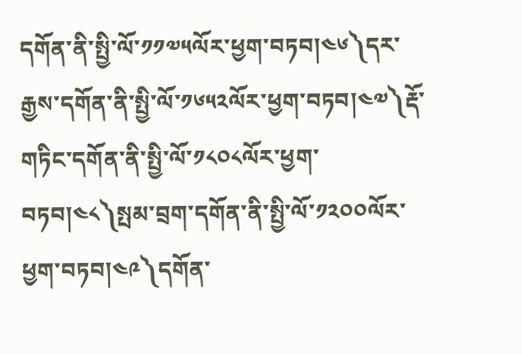དགོན་ནི་སྤྱི་ལོ་༡༡༧༥ལོར་ཕྱག་བཏབ།༤༦༽དར་རྒྱས་དགོན་ནི་སྤྱི་ལོ་༡༦༥༢ལོར་ཕྱག་བཏབ།༤༧༽རྡོ་གཏིང་དགོན་ནི་སྤྱི་ལོ་༡༨༠༨ལོར་ཕྱག་བཏབ།༤༨༽སྤམ་བྲག་དགོན་ནི་སྤྱི་ལོ་༡༢༠༠ལོར་ཕྱག་བཏབ།༤༩༽དགོན་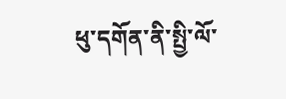ཕུ་དགོན་ནི་སྤྱི་ལོ་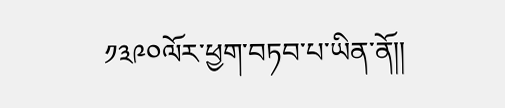༡༣༩༠ལོར་ཕྱག་བཏབ་པ་ཡིན་ནོ།།